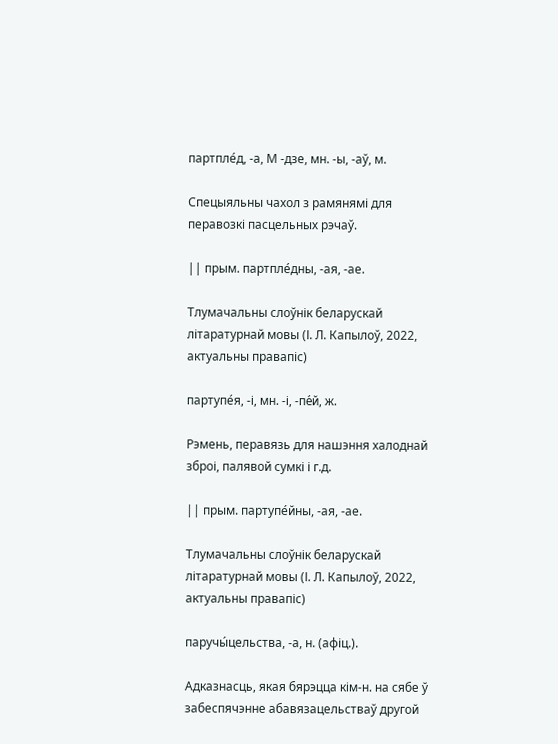партпле́д, -а, М -дзе, мн. -ы, -аў, м.

Спецыяльны чахол з рамянямі для перавозкі пасцельных рэчаў.

|| прым. партпле́дны, -ая, -ае.

Тлумачальны слоўнік беларускай літаратурнай мовы (І. Л. Капылоў, 2022, актуальны правапіс)

партупе́я, -і, мн. -і, -пе́й, ж.

Рэмень, перавязь для нашэння халоднай зброі, палявой сумкі і г.д.

|| прым. партупе́йны, -ая, -ае.

Тлумачальны слоўнік беларускай літаратурнай мовы (І. Л. Капылоў, 2022, актуальны правапіс)

паручы́цельства, -а, н. (афіц.).

Адказнасць, якая бярэцца кім-н. на сябе ў забеспячэнне абавязацельстваў другой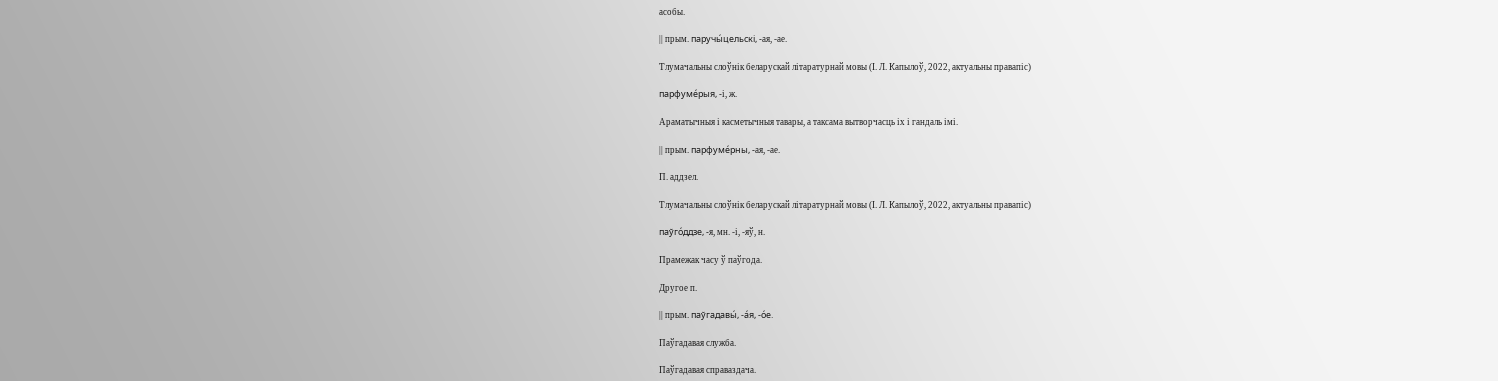асобы.

|| прым. паручы́цельскі, -ая, -ае.

Тлумачальны слоўнік беларускай літаратурнай мовы (І. Л. Капылоў, 2022, актуальны правапіс)

парфуме́рыя, -і, ж.

Араматычныя і касметычныя тавары, а таксама вытворчасць іх і гандаль імі.

|| прым. парфуме́рны, -ая, -ае.

П. аддзел.

Тлумачальны слоўнік беларускай літаратурнай мовы (І. Л. Капылоў, 2022, актуальны правапіс)

паўго́ддзе, -я, мн. -і, -яў, н.

Прамежак часу ў паўгода.

Другое п.

|| прым. паўгадавы́, -а́я, -о́е.

Паўгадавая служба.

Паўгадавая справаздача.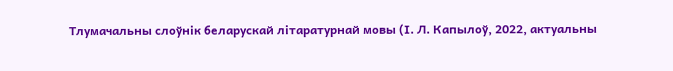Тлумачальны слоўнік беларускай літаратурнай мовы (І. Л. Капылоў, 2022, актуальны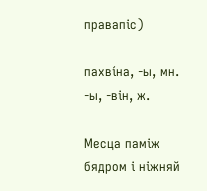правапіс)

пахві́на, -ы, мн. -ы, -він, ж.

Месца паміж бядром і ніжняй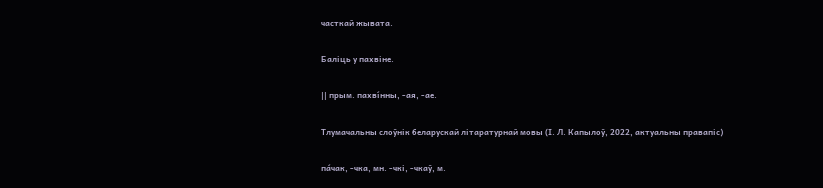часткай жывата.

Баліць у пахвіне.

|| прым. пахві́нны, -ая, -ае.

Тлумачальны слоўнік беларускай літаратурнай мовы (І. Л. Капылоў, 2022, актуальны правапіс)

па́чак, -чка, мн. -чкі, -чкаў, м.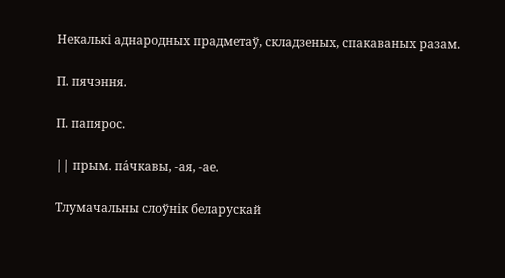Некалькі аднародных прадметаў, складзеных, спакаваных разам.

П. пячэння.

П. папярос.

|| прым. па́чкавы, -ая, -ае.

Тлумачальны слоўнік беларускай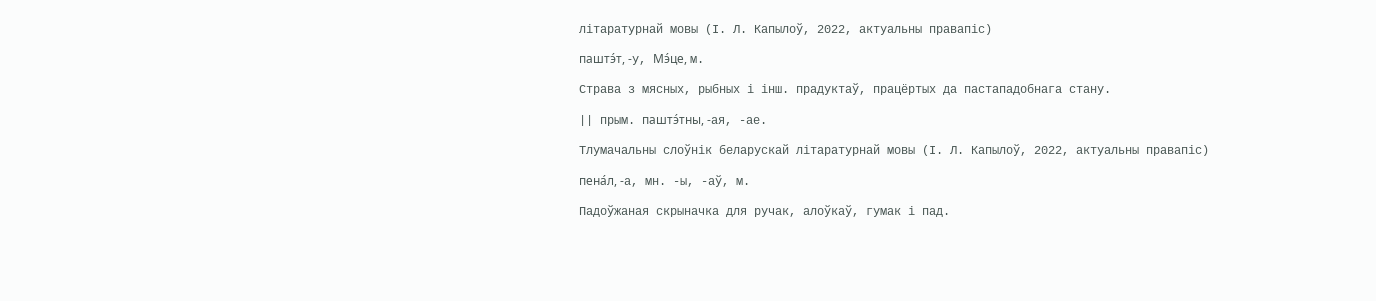літаратурнай мовы (І. Л. Капылоў, 2022, актуальны правапіс)

паштэ́т, -у, Мэ́це, м.

Страва з мясных, рыбных і інш. прадуктаў, працёртых да пастападобнага стану.

|| прым. паштэ́тны, -ая, -ае.

Тлумачальны слоўнік беларускай літаратурнай мовы (І. Л. Капылоў, 2022, актуальны правапіс)

пена́л, -а, мн. -ы, -аў, м.

Падоўжаная скрыначка для ручак, алоўкаў, гумак і пад.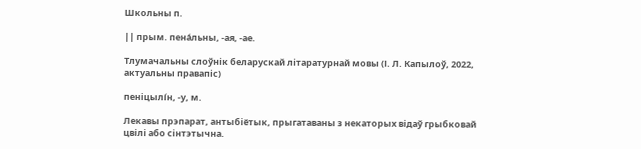Школьны п.

|| прым. пена́льны, -ая, -ае.

Тлумачальны слоўнік беларускай літаратурнай мовы (І. Л. Капылоў, 2022, актуальны правапіс)

пеніцылі́н, -у, м.

Лекавы прэпарат, антыбіётык, прыгатаваны з некаторых відаў грыбковай цвілі або сінтэтычна.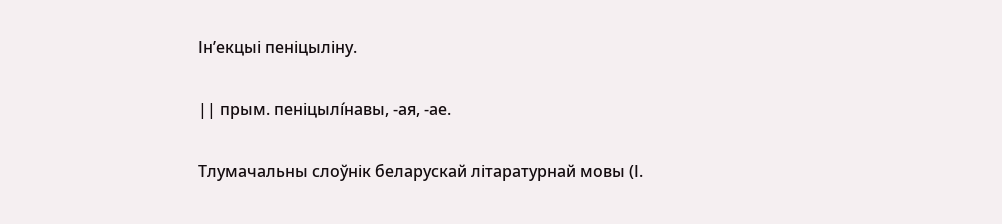Ін’екцыі пеніцыліну.

|| прым. пеніцылі́навы, -ая, -ае.

Тлумачальны слоўнік беларускай літаратурнай мовы (І.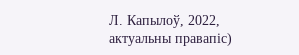Л. Капылоў, 2022, актуальны правапіс)